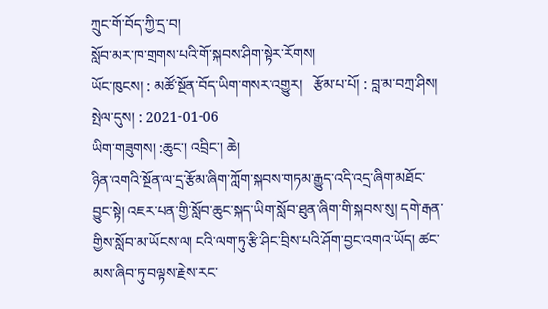ཀྲུང་གོ་བོད་ཀྱི་དྲ་བ།
སློབ་མར་ཁ་གྲགས་པའི་གོ་སྐབས་ཤིག་སྟེར་རོགས།
ཡོང་ཁུངས། : མཚོ་སྔོན་བོད་ཡིག་གསར་འགྱུར།   རྩོམ་པ་པོ། : བླ་མ་བཀྲ་ཤིས།   སྤེལ་དུས། : 2021-01-06
ཡིག་གཟུགས། :ཆུང་། འབྲིང་། ཆེ།
ཉིན་འགའི་སྔོན་ལ་དྲ་རྩོམ་ཞིག་ཀློག་སྐབས་གཏམ་རྒྱུད་འདི་འདྲ་ཞིག་མཐོང་བྱུང་སྟེ། འཇར་པན་གྱི་སློབ་ཆུང་སྐད་ཡིག་སློབ་ཐུན་ཞིག་གི་སྐབས་སུ། དགེ་རྒན་གྱིས་སློབ་མ་ཡོངས་ལ། ངའི་ལག་ཏུ་རྩི་ཤིང་བྲིས་པའི་ཤོག་བྱང་འགའ་ཡོད། ཚང་མས་ཞིབ་ཏུ་བལྟས་རྗེས་རང་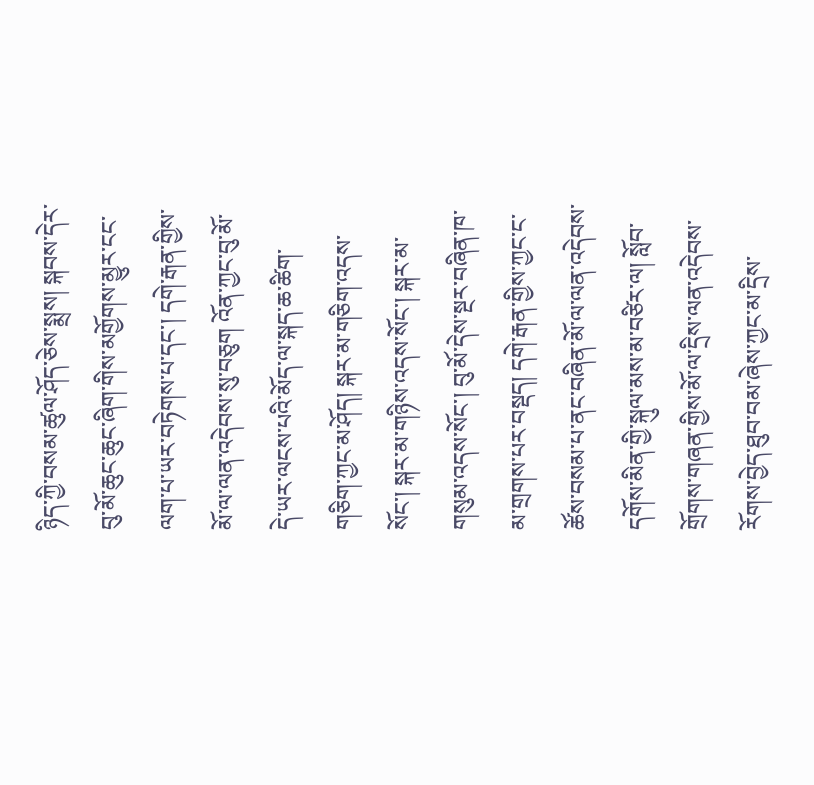ཉིད་ཀྱི་བསམ་ཚུལ་ཤོད་ཅེས་སྨྲས། སྐབས་དེར་བུ་མོ་ཆུང་ཆུང་ཞིག་གིས་མགྱོགས་མྱུར་ངང་ལག་པ་ཡར་བཏེགས་པ་དང་། དགེ་རྒན་གྱིས་མོ་ལ་ལན་འདེབས་སུ་བཅུག འོན་ཀྱང་བུ་མོ་དེ་ཡར་ལངས་པའི་མོད་ལ་སྐད་ཆ་ཚིག་གཅིག་ཀྱང་མ་ཤོད། སྐར་མ་གཅིག་འདས་སོང་། སྐར་མ་གཉིས་འདས་སོང་། སྐར་མ་གསུམ་འདས་སོང་། བུ་མོ་དེས་སྔར་བཞིན་ཁ་མ་གྲགས་པར་བསྡད། དགེ་རྒན་གྱིས་ཀྱང་ང་ཚོས་བསམ་པ་ནང་བཞིན་མོ་ལ་ལན་འདེབས་དགོས་མིན་གྱི་སྐུལ་མས་མ་བཙིར་ལ། སློབ་གྲོགས་གཞན་གྱིས་མོ་ལ་དྲིས་ལན་འདེབས་རོགས་བྱེད་ཐུབ་བམ་ཞེས་ཀྱང་མ་དྲིས་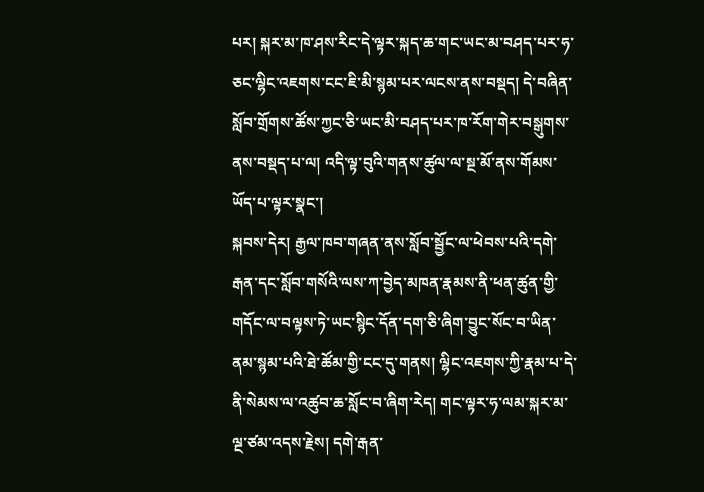པར། སྐར་མ་ཁ་ཤས་རིང་དེ་ལྟར་སྐད་ཆ་གང་ཡང་མ་བཤད་པར་ཧ་ཅང་ལྷིང་འཇགས་ངང་ཇི་མི་སྙམ་པར་ལངས་ནས་བསྡད། དེ་བཞིན་སློབ་གྲོགས་ཚོས་ཀྱང་ཅི་ཡང་མི་བཤད་པར་ཁ་རོག་གེར་བསྒུགས་ནས་བསྡད་པ་ལ། འདི་ལྟ་བུའི་གནས་ཚུལ་ལ་སྔ་མོ་ནས་གོམས་ཡོད་པ་ལྟར་སྣང་།
སྐབས་དེར། རྒྱལ་ཁབ་གཞན་ནས་སློབ་སྦྱོང་ལ་ཕེབས་པའི་དགེ་རྒན་དང་སློབ་གསོའི་ལས་ཀ་བྱེད་མཁན་རྣམས་ནི་ཕན་ཚུན་གྱི་གདོང་ལ་བལྟས་ཏེ་ཡང་སྙིང་དོན་དག་ཅི་ཞིག་བྱུང་སོང་བ་ཡིན་ནམ་སྙམ་པའི་ཐེ་ཚོམ་གྱི་ངང་དུ་གནས། ལྷིང་འཇགས་ཀྱི་རྣམ་པ་དེ་ནི་སེམས་ལ་འཚུབ་ཆ་སློང་བ་ཞིག་རེད། གང་ལྟར་ཧ་ལམ་སྐར་མ་ལྔ་ཙམ་འདས་རྗེས། དགེ་རྒན་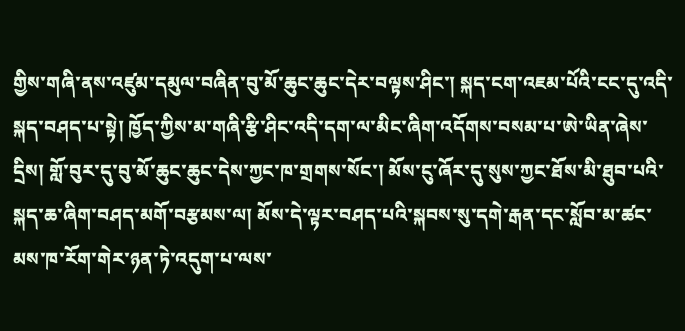གྱིས་གཞི་ནས་འཛུམ་དམུལ་བཞིན་བུ་མོ་ཆུང་ཆུང་དེར་བལྟས་ཤིང་། སྐད་ངག་འཇམ་པོའི་ངང་དུ་འདི་སྐད་བཤད་པ་སྟེ། ཁྱོད་ཀྱིས་མ་གཞི་རྩི་ཤིང་འདི་དག་ལ་མིང་ཞིག་འདོགས་བསམ་པ་ཨེ་ཡིན་ཞེས་དྲིས། གློ་བུར་དུ་བུ་མོ་ཆུང་ཆུང་དེས་ཀྱང་ཁ་གྲགས་སོང་། མོས་ངུ་ཞོར་དུ་སུས་ཀྱང་ཐོས་མི་ཐུབ་པའི་སྐད་ཆ་ཞིག་བཤད་མགོ་བརྩམས་ལ། མོས་དེ་ལྟར་བཤད་པའི་སྐབས་སུ་དགེ་རྒན་དང་སློབ་མ་ཚང་མས་ཁ་རོག་གེར་ཉན་ཏེ་འདུག་པ་ལས་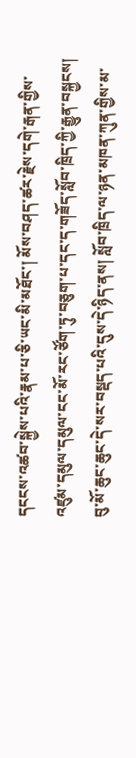དངངས་འཚབ་སྐྱེས་པའི་རྣམ་པ་ཅི་ཡང་མི་མཐོང་། མོས་བཤད་ཚར་རྗེས་དགེ་རྒན་གྱིས་འཛུམ་དམུལ་དམུལ་ངང་མོ་རང་ཙོག་ཏུ་བཅུག་པ་དང་ད་གཟོད་སློབ་ཁྲིད་ཀྱི་རྒྱུན་བསྐྱངས།
བུ་མོ་ཆུང་ཆུང་དེ་སར་བསྡད་པའི་དུས་དེ་ཉིད་ནས། སློབ་ཁྲིད་ལ་ཉན་མཁན་ཀུན་གྱིས་མ་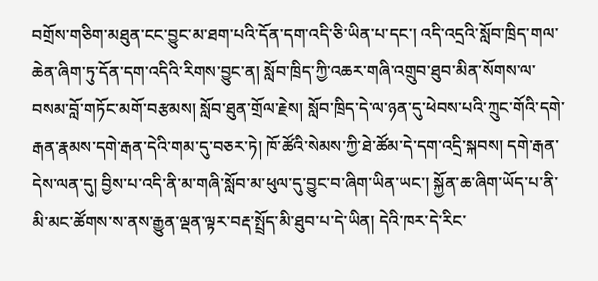བགྲོས་གཅིག་མཐུན་ངང་བྱུང་མ་ཐག་པའི་དོན་དག་འདི་ཅི་ཡིན་པ་དང་། འདི་འདྲའི་སློབ་ཁྲིད་གལ་ཆེན་ཞིག་ཏུ་དོན་དག་འདིའི་རིགས་བྱུང་ན། སློབ་ཁྲིད་ཀྱི་འཆར་གཞི་འགྲུབ་ཐུབ་མིན་སོགས་ལ་བསམ་བློ་གཏོང་མགོ་བརྩམས། སློབ་ཐུན་གྲོལ་རྗེས། སློབ་ཁྲིད་དེ་ལ་ཉན་དུ་ཕེབས་པའི་ཀྲུང་གོའི་དགེ་རྒན་རྣམས་དགེ་རྒན་དེའི་གམ་དུ་བཅར་ཏེ། ཁོ་ཚོའི་སེམས་ཀྱི་ཐེ་ཚོམ་དེ་དག་འདྲི་སྐབས། དགེ་རྒན་དེས་ལན་དུ། བྱིས་པ་འདི་ནི་མ་གཞི་སློབ་མ་ཕུལ་དུ་བྱུང་བ་ཞིག་ཡིན་ཡང་། སྐྱོན་ཆ་ཞིག་ཡོད་པ་ནི་མི་མང་ཚོགས་ས་ནས་རྒྱུན་ལྡན་ལྟར་བརྡ་སྤྲོད་མི་ཐུབ་པ་དེ་ཡིན། དེའི་ཁར་དེ་རིང་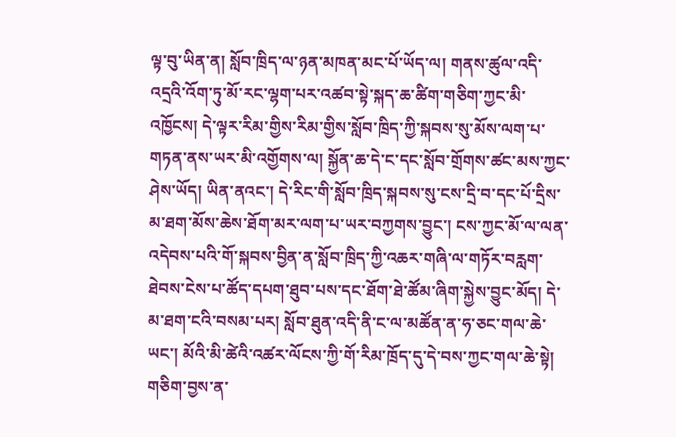ལྟ་བུ་ཡིན་ན། སློབ་ཁྲིད་ལ་ཉན་མཁན་མང་པོ་ཡོད་ལ། གནས་ཚུལ་འདི་འདྲའི་འོག་ཏུ་མོ་རང་ལྷག་པར་འཚབ་སྟེ་སྐད་ཆ་ཚིག་གཅིག་ཀྱང་མི་འཁྱོངས། དེ་ལྟར་རིམ་གྱིས་རིམ་གྱིས་སློབ་ཁྲིད་ཀྱི་སྐབས་སུ་མོས་ལག་པ་གཏན་ནས་ཡར་མི་འགྱོགས་ལ། སྐྱོན་ཆ་དེ་ང་དང་སློབ་གྲོགས་ཚང་མས་ཀྱང་ཤེས་ཡོད། ཡིན་ནའང་། དེ་རིང་གི་སློབ་ཁྲིད་སྐབས་སུ་ངས་དྲི་བ་དང་པོ་དྲིས་མ་ཐག་མོས་ཆེས་ཐོག་མར་ལག་པ་ཡར་བཀྱགས་བྱུང་། ངས་ཀྱང་མོ་ལ་ལན་འདེབས་པའི་གོ་སྐབས་བྱིན་ན་སློབ་ཁྲིད་ཀྱི་འཆར་གཞི་ལ་གཏོར་བརླག་ཐེབས་ངེས་པ་ཚོད་དཔག་ཐུབ་པས་དང་ཐོག་ཐེ་ཚོམ་ཞིག་སྐྱེས་བྱུང་མོད། དེ་མ་ཐག་ངའི་བསམ་པར། སློབ་ཐུན་འདི་ནི་ང་ལ་མཚོན་ན་ཧ་ཅང་གལ་ཆེ་ཡང་། མོའི་མི་ཚེའི་འཚར་ལོངས་ཀྱི་གོ་རིམ་ཁྲོད་དུ་དེ་བས་ཀྱང་གལ་ཆེ་སྟེ། གཅིག་བྱས་ན་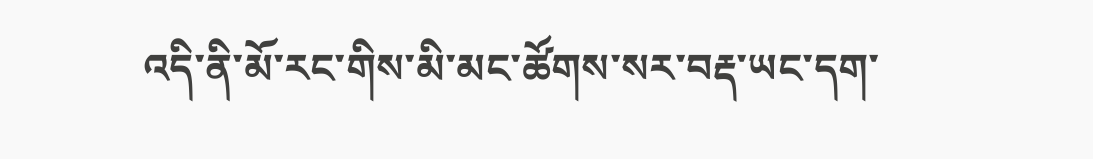འདི་ནི་མོ་རང་གིས་མི་མང་ཚོགས་སར་བརྡ་ཡང་དག་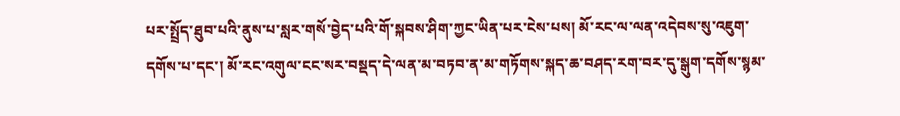པར་སྤྲོད་ཐུབ་པའི་ནུས་པ་སླར་གསོ་བྱེད་པའི་གོ་སྐབས་ཤིག་ཀྱང་ཡིན་པར་ངེས་པས། མོ་རང་ལ་ལན་འདེབས་སུ་འཇུག་དགོས་པ་དང་། མོ་རང་འགུལ་ངང་སར་བསྡད་དེ་ལན་མ་བཏབ་ན་མ་གཏོགས་སྐད་ཆ་བཤད་རག་བར་དུ་སྒུག་དགོས་སྙམ་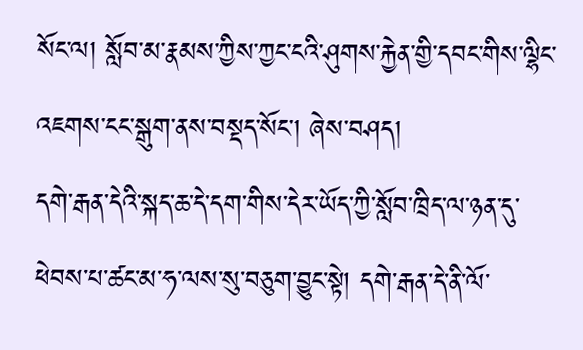སོང་ལ། སློབ་མ་རྣམས་ཀྱིས་ཀྱང་ངའི་ཤུགས་རྐྱེན་གྱི་དབང་གིས་ལྷིང་འཇགས་ངང་སྒུག་ནས་བསྡད་སོང་། ཞེས་བཤད།
དགེ་རྒན་དེའི་སྐད་ཆ་དེ་དག་གིས་དེར་ཡོད་ཀྱི་སློབ་ཁྲིད་ལ་ཉན་དུ་ཕེབས་པ་ཚང་མ་ཧ་ལས་སུ་བཅུག་བྱུང་སྟེ། དགེ་རྒན་དེ་ནི་ལོ་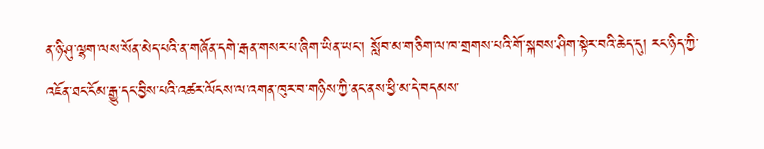ན་ཉི་ཤུ་ལྷག་ལས་སོན་མེད་པའི་ན་གཞོན་དགེ་རྒན་གསར་པ་ཞིག་ཡིན་ཡང་། སློབ་མ་གཅིག་ལ་ཁ་གྲགས་པའི་གོ་སྐབས་ཤིག་སྟེར་བའི་ཆེད་དུ། རང་ཉིད་ཀྱི་འཇོན་ཐང་ངོམ་རྒྱུ་དང་བྱིས་པའི་འཚར་ལོངས་ལ་འགན་ཁུར་བ་གཉིས་ཀྱི་ནང་ནས་ཕྱི་མ་དེ་བདམས་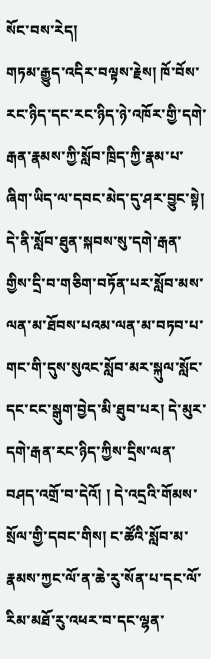སོང་བས་རེད།
གཏམ་རྒྱུད་འདིར་བལྟས་རྗེས། ཁོ་བོས་རང་ཉིད་དང་རང་ཉིད་ཉེ་འཁོར་གྱི་དགེ་རྒན་རྣམས་ཀྱི་སློབ་ཁྲིད་ཀྱི་རྣམ་པ་ཞིག་ཡིད་ལ་དབང་མེད་དུ་ཤར་བྱུང་སྟེ། དེ་ནི་སློབ་ཐུན་སྐབས་སུ་དགེ་རྒན་གྱིས་དྲི་བ་གཅིག་བཏོན་པར་སློབ་མས་ལན་མ་ཐོབས་པའམ་ལན་མ་བཏབ་པ་གང་གི་དུས་སུའང་སློབ་མར་སྐུལ་སློང་དང་ངང་སྒུག་བྱེད་མི་ཐུབ་པར། དེ་མུར་དགེ་རྒན་རང་ཉིད་ཀྱིས་དྲིས་ལན་བཤད་འགྲོ་བ་དེའོ། ། དེ་འདྲའི་གོམས་སྲོལ་གྱི་དབང་གིས། ང་ཚོའི་སློབ་མ་རྣམས་ཀྱང་ལོ་ན་ཆེ་རུ་སོན་པ་དང་ལོ་རིམ་མཐོ་རུ་འཕར་བ་དང་ལྷན་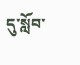དུ་སློབ་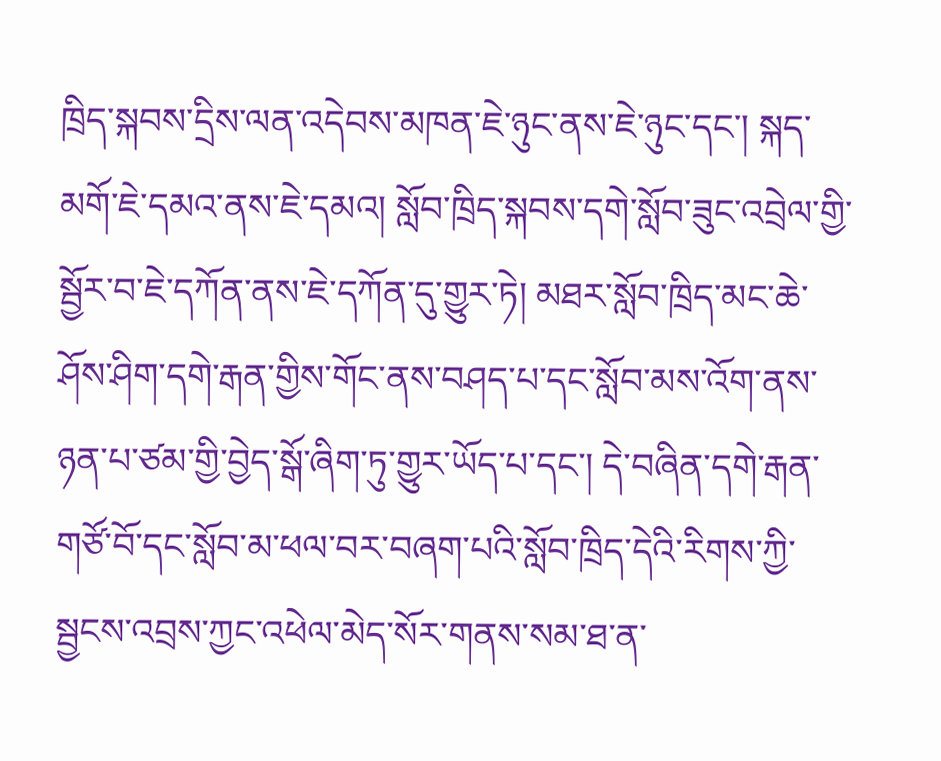ཁྲིད་སྐབས་དྲིས་ལན་འདེབས་མཁན་ཇེ་ཉུང་ནས་ཇེ་ཉུང་དང་། སྐད་མགོ་ཇེ་དམའ་ནས་ཇེ་དམའ། སློབ་ཁྲིད་སྐབས་དགེ་སློབ་ཟུང་འབྲེལ་གྱི་སྦྱོར་བ་ཇེ་དཀོན་ནས་ཇེ་དཀོན་དུ་གྱུར་ཏེ། མཐར་སློབ་ཁྲིད་མང་ཆེ་ཤོས་ཤིག་དགེ་རྒན་གྱིས་གོང་ནས་བཤད་པ་དང་སློབ་མས་འོག་ནས་ཉན་པ་ཙམ་གྱི་བྱེད་སྒོ་ཞིག་ཏུ་གྱུར་ཡོད་པ་དང་། དེ་བཞིན་དགེ་རྒན་གཙོ་བོ་དང་སློབ་མ་ཕལ་བར་བཞག་པའི་སློབ་ཁྲིད་དེའི་རིགས་ཀྱི་སྦྱངས་འབྲས་ཀྱང་འཕེལ་མེད་སོར་གནས་སམ་ཐ་ན་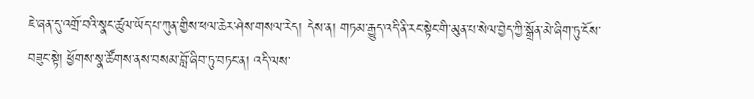ཇེ་ཞན་དུ་འགྲོ་བའི་སྣང་ཚུལ་ཡོད་པ་ཀུན་གྱིས་ཕལ་ཆེར་ཤེས་གསལ་རེད། དེས་ན། གཏམ་རྒྱུད་འདི་ནི་རང་སྟེང་གི་མུན་པ་སེལ་བྱེད་ཀྱི་སྒྲོན་མེ་ཞིག་ཏུ་ངོས་བཟུང་སྟེ། ཕྱོགས་སྣ་ཚོགས་ནས་བསམ་བློ་ཞིབ་ཏུ་བཏང་ན། འདི་ལས་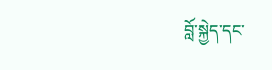བློ་སྐྱེད་དང་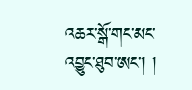འཆར་སྒོ་གང་མང་འབྱུང་ཐུབ་ཨང་། །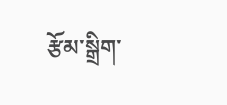རྩོམ་སྒྲིག་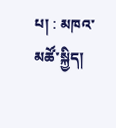པ། : མཁའ་མཚོ་སྐྱིད།